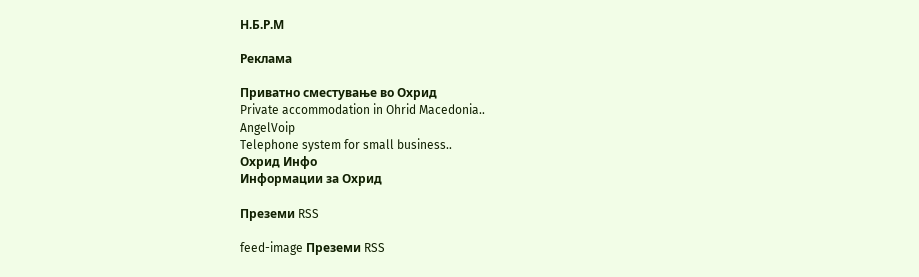Н.Б.Р.М

Реклама

Приватно сместување во Охрид
Private accommodation in Ohrid Macedonia..
AngelVoip
Telephone system for small business..
Охрид Инфо
Информации за Охрид

Преземи RSS

feed-image Преземи RSS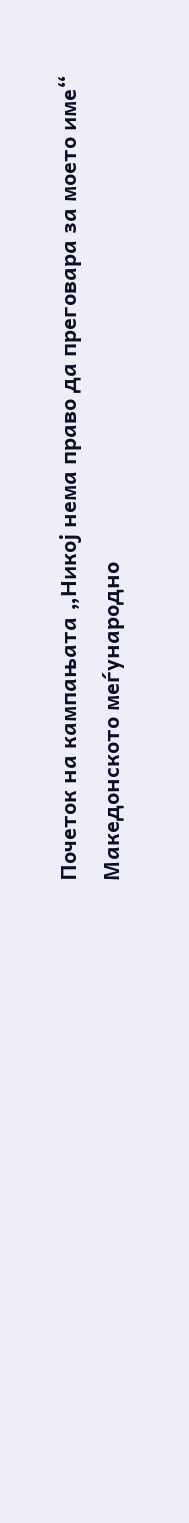Почеток на кампањата „Никој нема право да преговара за моето име“
Македонското меѓународно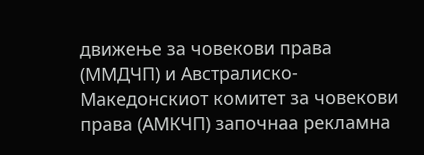движење за човекови права (ММДЧП) и Австралиско-Македонскиот комитет за човекови права (АМКЧП) започнаа рекламна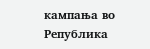кампања во Република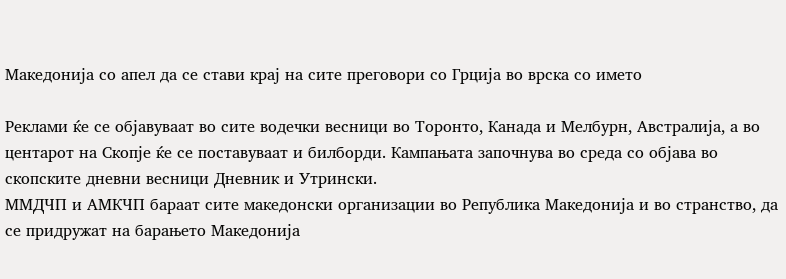Македонија со апел да се стави крај на сите преговори со Грција во врска со името

Реклами ќе се објавуваат во сите водечки весници во Торонто, Канада и Мелбурн, Австралија, а во центарот на Скопје ќе се поставуваат и билборди. Кампањата започнува во среда со објава во скопските дневни весници Дневник и Утрински.
ММДЧП и АМКЧП бараат сите македонски организации во Република Македонија и во странство, да се придружат на барањето Македонија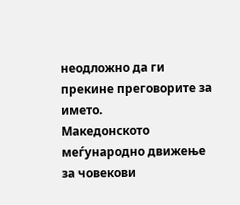неодложно да ги прекине преговорите за името.
Македонското меѓународно движење за човекови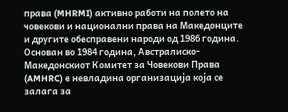права (MHRMI) активно работи на полето на човекови и национални права на Македонците и другите обесправени народи од 1986 година.
Основан во 1984 година, Австралиско-Македонскиот Комитет за Човекови Права (AMHRC) е невладина организација која се залага за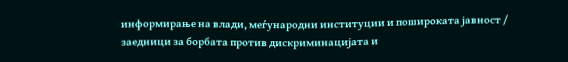информирање на влади, меѓународни институции и пошироката јавност / заедници за борбата против дискриминацијата и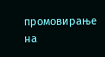промовирање на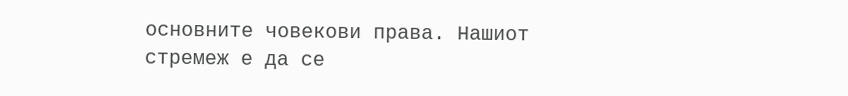основните човекови права. Нашиот стремеж е да се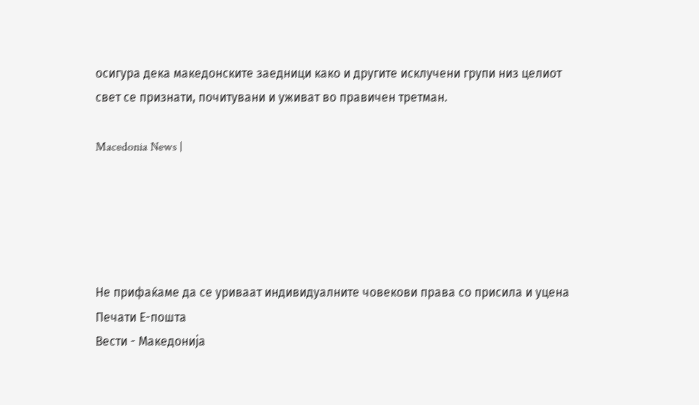осигура дека македонските заедници како и другите исклучени групи низ целиот свет се признати, почитувани и уживат во правичен третман.

Macedonia News |





Не прифаќаме да се уриваат индивидуалните човекови права со присила и уцена Печати Е-пошта
Вести - Македонија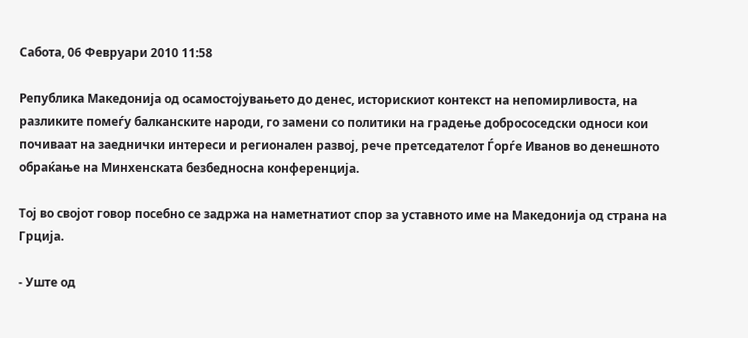Сабота, 06 Февруари 2010 11:58

Република Македонија од осамостојувањето до денес, историскиот контекст на непомирливоста, на разликите помеѓу балканските народи, го замени со политики на градење добрососедски односи кои почиваат на заеднички интереси и регионален развој, рече претседателот Ѓорѓе Иванов во денешното обраќање на Минхенската безбедносна конференција.

Тој во својот говор посебно се задржа на наметнатиот спор за уставното име на Македонија од страна на Грција.

- Уште од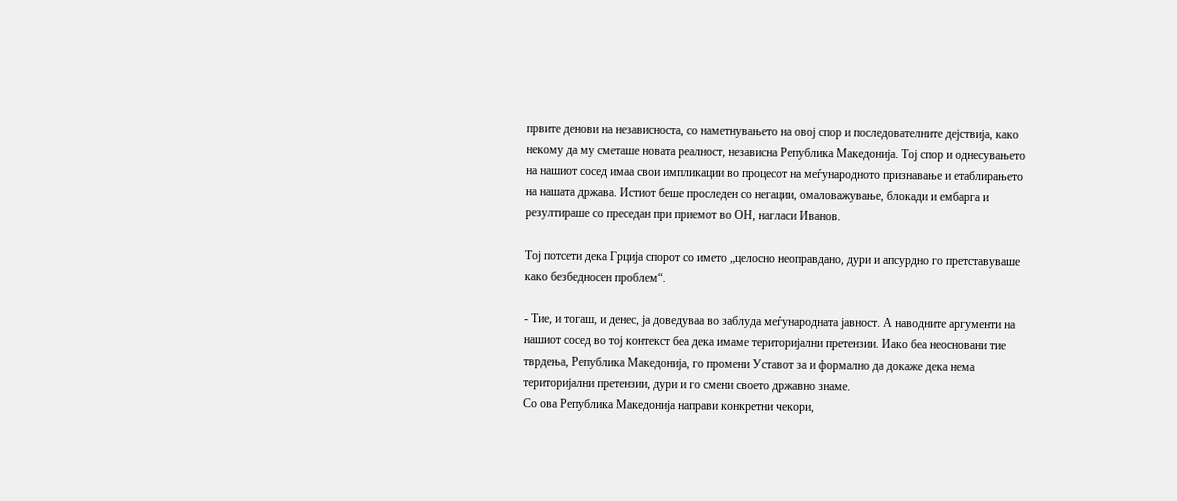првите денови на независноста, со наметнувањето на овој спор и последователните дејствија, како некому да му сметаше новата реалност, независна Република Македонија. Тој спор и однесувањето на нашиот сосед имаа свои импликации во процесот на меѓународното признавање и етаблирањето на нашата држава. Истиот беше проследен со негации, омаловажување, блокади и ембарга и резултираше со преседан при приемот во ОН, нагласи Иванов.

Тој потсети дека Грција спорот со името „целосно неоправдано, дури и апсурдно го претставуваше  како безбедносен проблем“.

- Тие, и тогаш, и денес, ја доведуваа во заблуда меѓународната јавност. А наводните аргументи на нашиот сосед во тој контекст беа дека имаме територијални претензии. Иако беа неосновани тие тврдења, Република Македонија, го промени Уставот за и формално да докаже дека нема територијални претензии, дури и го смени своето државно знаме.
Со ова Република Македонија направи конкретни чекори,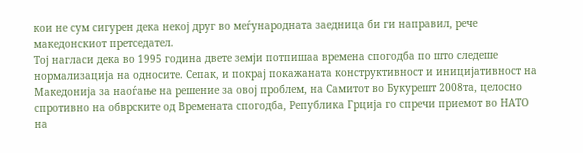кои не сум сигурен дека некој друг во меѓународната заедница би ги направил, рече македонскиот претседател.
Тој нагласи дека во 1995 година двете земји потпишаа времена спогодба по што следеше нормализација на односите. Сепак, и покрај покажаната конструктивност и иницијативност на Македонија за наоѓање на решение за овој проблем, на Самитот во Букурешт 2008та, целосно спротивно на обврските од Времената спогодба, Република Грција го спречи приемот во НАТО на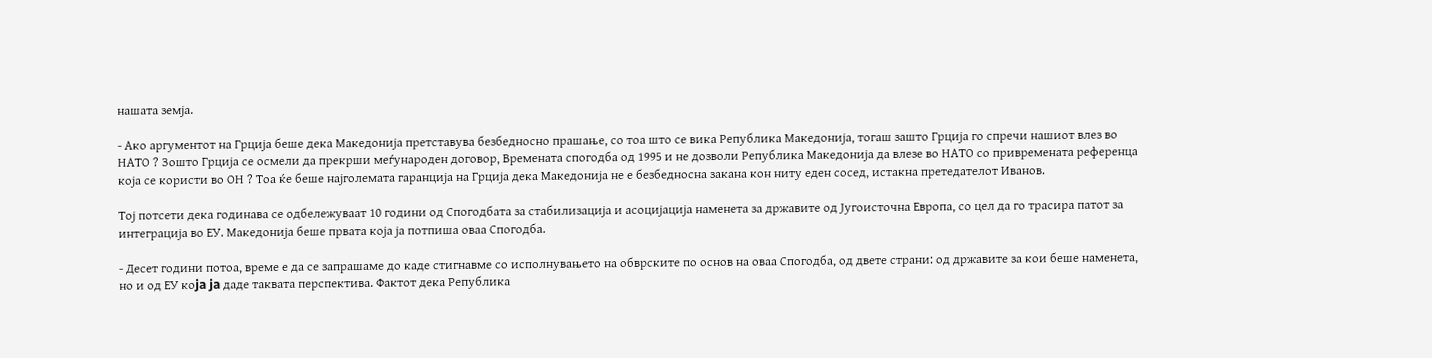нашата земја.

- Ако аргументот на Грција беше дека Македонија претставува безбедносно прашање, со тоа што се вика Република Македонија, тогаш зашто Грција го спречи нашиот влез во НАТО ? Зошто Грција се осмели да прекрши меѓународен договор, Времената спогодба од 1995 и не дозволи Република Македонија да влезе во НАТО со привремената референца која се користи во ОН ? Тоа ќе беше најголемата гаранција на Грција дека Македонија не е безбедносна закана кон ниту еден сосед, истакна претедателот Иванов.

Тој потсети дека годинава се одбележуваат 10 години од Спогодбата за стабилизација и асоцијација наменета за државите од Југоисточна Европа, со цел да го трасира патот за интеграција во ЕУ. Македонија беше првата која ја потпиша оваа Спогодба.

- Десет години потоа, време е да се запрашаме до каде стигнавме со исполнувањето на обврските по основ на оваа Спогодба, од двете страни: од државите за кои беше наменета, но и од ЕУ коja ja даде таквата перспектива. Фактот дека Република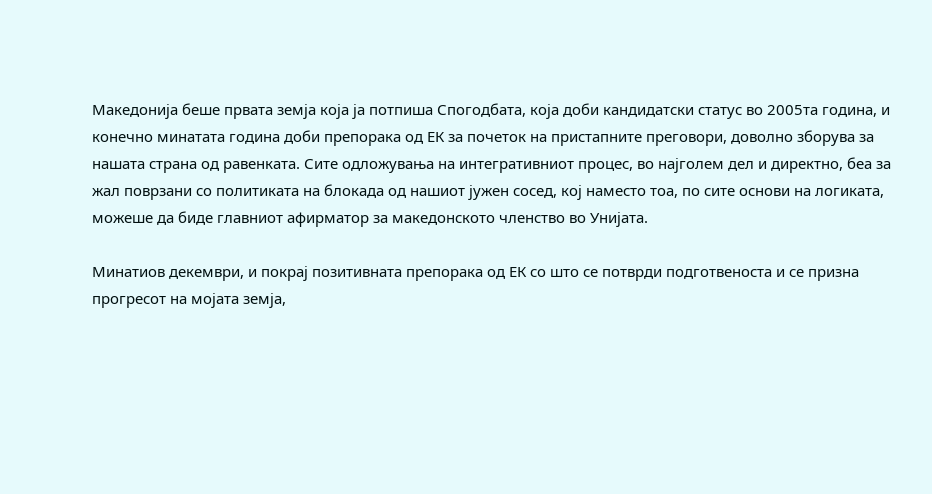Македонија беше првата земја која ја потпиша Спогодбата, која доби кандидатски статус во 2005та година, и конечно минатата година доби препорака од ЕК за почеток на пристапните преговори, доволно зборува за нашата страна од равенката. Сите одложувања на интегративниот процес, во најголем дел и директно, беа за жал поврзани со политиката на блокада од нашиот јужен сосед, кој наместо тоа, по сите основи на логиката, можеше да биде главниот афирматор за македонското членство во Унијата.

Минатиов декември, и покрај позитивната препорака од ЕК со што се потврди подготвеноста и се призна прогресот на мојата земја,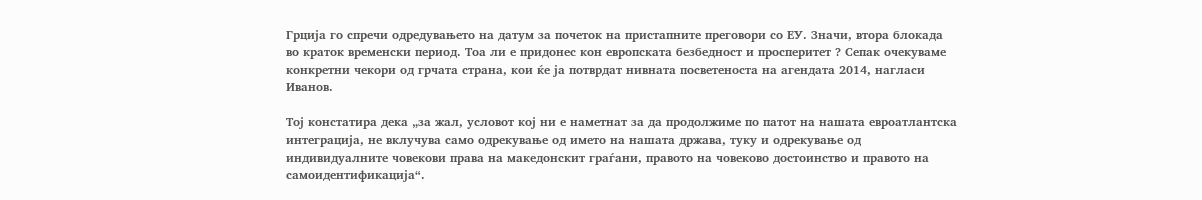Грција го спречи одредувањето на датум за почеток на пристапните преговори со ЕУ. Значи, втора блокада во краток временски период. Тоа ли е придонес кон европската безбедност и просперитет ? Сепак очекуваме конкретни чекори од грчата страна, кои ќе ја потврдат нивната посветеноста на агендата 2014, нагласи Иванов.

Тој констатира дека „за жал, условот кој ни е наметнат за да продолжиме по патот на нашата евроатлантска интеграција, не вклучува само одрекување од името на нашата држава, туку и одрекување од индивидуалните човекови права на македонскит граѓани, правото на човеково достоинство и правото на самоидентификација“.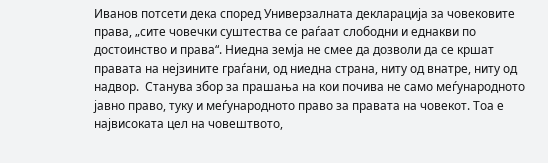Иванов потсети дека според Универзалната декларација за човековите права, „сите човечки суштества се раѓаат слободни и еднакви по достоинство и права“. Ниедна земја не смее да дозволи да се кршат правата на нејзините граѓани, од ниедна страна, ниту од внатре, ниту од надвор.  Станува збор за прашања на кои почива не само меѓународното јавно право, туку и меѓународното право за правата на човекот. Тоа е наjвисоката цел на човештвото,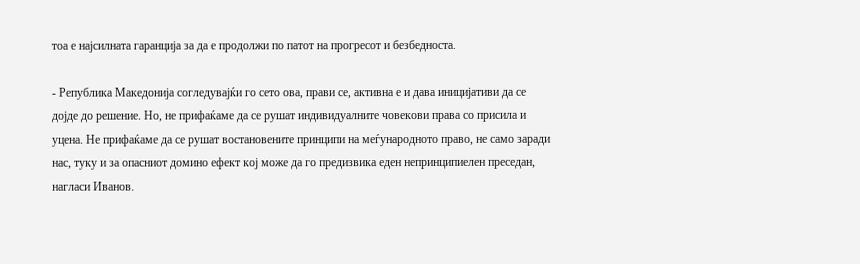тоа е најсилната гаранција за да е продолжи по патот на прогресот и безбедноста.

- Република Македонија согледувајќи го сето ова, прави се, активна е и дава иницијативи да се дојде до решение. Но, не прифаќаме да се рушат индивидуалните човекови права со присила и уцена. Не прифаќаме да се рушат востановените принципи на меѓународното право, не само заради нас, туку и за опасниот домино ефект кој може да го предизвика еден непринципиелен преседан, нагласи Иванов.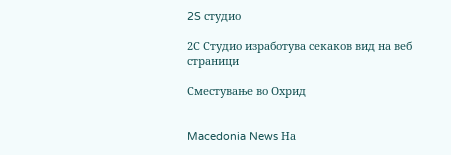2S студио

2С Студио изработува секаков вид на веб страници

Сместување во Охрид


Macedonia News На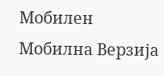Мобилен
Мобилна Верзија